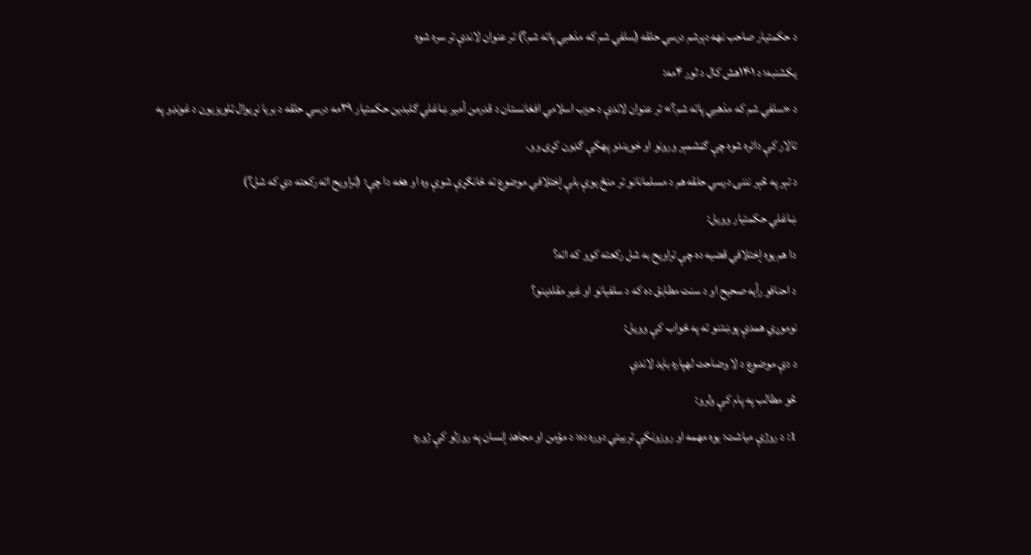د حکمتيار صاحب نهه دېرشم درسي حلقه (سلفي شم که مذهبي پاته شم؟) تر عنوان لاندې تر سره شوه
یکشنبه؛ د ۱۴۰۱ھش کال د ثور ۴مه:
د «سلفي شم که مذهبي پاته شم؟» تر عنوان لاندې د حزب اسلامي افغانستان د قدرمن أمير ښاغلي ګلبدين حکمتيار ۳۹مه درسي حلقه د بريا نړيوال ټلويزيون د غونډو په تالار کې دائره شوه چې ګڼشمېر ورونو او خویندو پهکې ګډون کړی وو.
د تېر په څېر نننۍ درسي حلقه هم د مسلمانانو تر منځ يوې بلې إختلافي موضوع ته ځانګړې شوې وه او هغه دا چې؛ (تراويح اته ركعته دي كه شل؟)
ښاغلي حکمتيار وويل:
دا هم يوه إختلافي قضيه ده چې تراويح به شل رکعته كوو كه اته؟
د احنافو رأيه صحيح او د سنت مطابق ده كه د سلفيانو او غير مقلدینو؟
نوموړي همدې پوښتنو ته په ځواب کې وويل:
د دې موضوع د لا وضاحت لهپاره بايد لاندې
څو مطالب په پام كې ولرو:
1: د روژې مياشت؛ يوه مهمه او روزونكې تربيتي دوره ده؛ د مؤمن او مجاهد إنسان په روزلو كې ژوره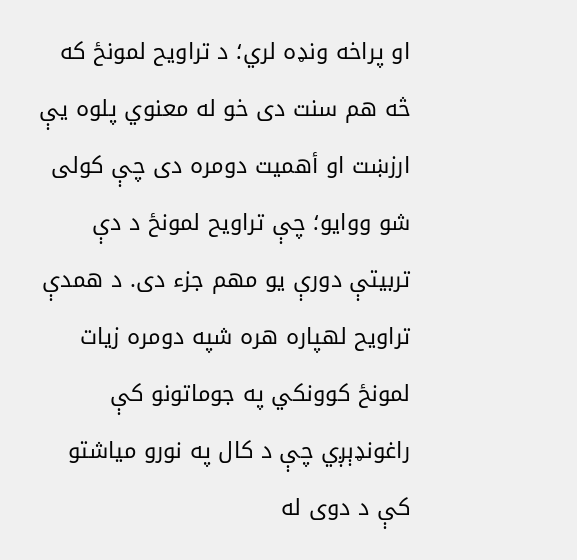او پراخه ونډه لري؛ د تراويح لمونځ كه څه هم سنت دی خو له معنوي پلوه يې ارزښت او أهميت دومره دی چې كولى شو ووايو؛ چې تراويح لمونځ د دې تربيتې دورې يو مهم جزء دی. د همدې تراويح لهپاره هره شپه دومره زيات لمونځ كوونكي په جوماتونو كې راغونډېږي چې د كال په نورو مياشتو كې د دوى له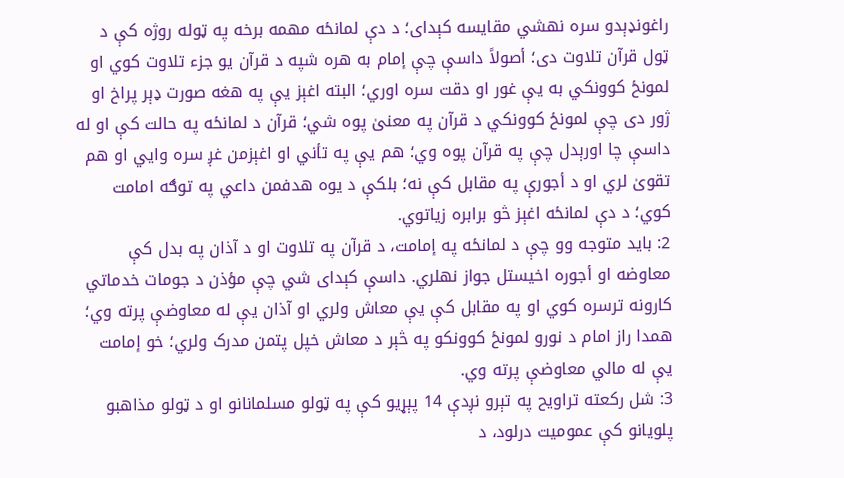راغونډېدو سره نهشي مقايسه كېداى؛ د دې لمانځه مهمه برخه په ټوله روژه كې د ټول قرآن تلاوت دی؛ أصولاً داسې چې إمام به هره شپه د قرآن يو جزء تلاوت كوي او لمونځ كوونكي به يې غور او دقت سره اوري؛ البته اغېز يې په هغه صورت ډېر پراخ او ژور دی چې لمونځ كوونكي د قرآن په معنیٰ پوه شي؛ قرآن د لمانځه په حالت كې او له داسې چا اورېدل چې په قرآن پوه وي؛ هم يې په تأني او اغېزمن غږ سره وايي او هم تقوىٰ لري او د أجورې په مقابل كې نه؛ بلكې د يوه هدفمن داعي په توګه امامت كوي؛ د دې لمانځه اغېز څو برابره زياتوي.
2: بايد متوجه وو چې د لمانځه په إمامت، د قرآن په تلاوت او د آذان په بدل كې معاوضه او أجوره اخيستل جواز نهلري. داسې كېداى شي چې مؤذن د جومات خدماتي كارونه ترسره كوي او په مقابل كې يې معاش ولري او آذان يې له معاوضې پرته وي؛ همدا راز امام د نورو لمونځ كوونكو په څېر د معاش خپل پتمن مدرک ولري؛ خو إمامت يې له مالي معاوضې پرته وي.
3: شل ركعته تراويح په تېرو نږدې 14 پېړيو كې په ټولو مسلمانانو او د ټولو مذاهبو پلويانو كې عموميت درلود، د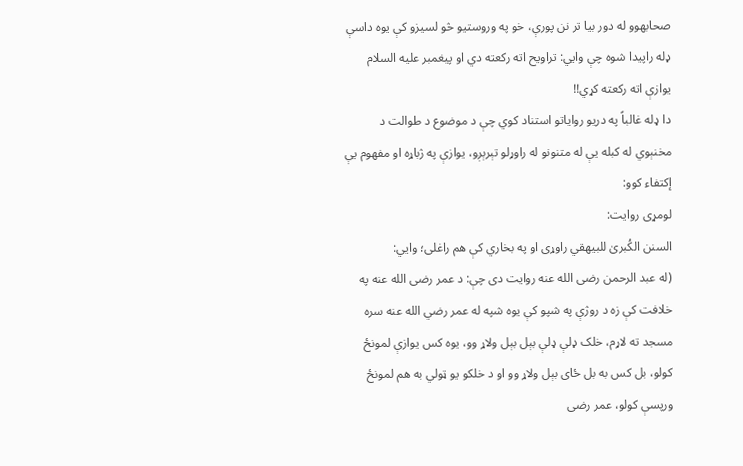صحابهوو له دور بيا تر نن پورې، خو په وروستيو څو لسيزو كې يوه داسې ډله راپيدا شوه چې وايي: تراويح اته ركعته دي او پيغمبر عليه السلام يوازې اته ركعته كړي!!
دا ډله غالباً په دريو رواياتو استناد كوي چې د موضوع د طوالت د مخنېوي له کبله يې له متنونو له راوړلو تېرېږو، يوازې په ژباړه او مفهوم يې إکتفاء کوو:
لومړی روايت:
السنن الكُبرىٰ للبيهقي راوړی او په بخاري كې هم راغلى؛ وايي:
(له عبد الرحمن رضی الله عنه روايت دی چې: د عمر رضی الله عنه په خلافت کې زه د روژې په شپو کې يوه شپه له عمر رضي الله عنه سره مسجد ته لاړم، خلک ډلې ډلې بېل بېل ولاړ وو، یوه کس يوازې لمونځ کولو، بل کس به بل ځای بېل ولاړ وو او د خلکو يو ټولي به هم لمونځ ورپسې کولو، عمر رضی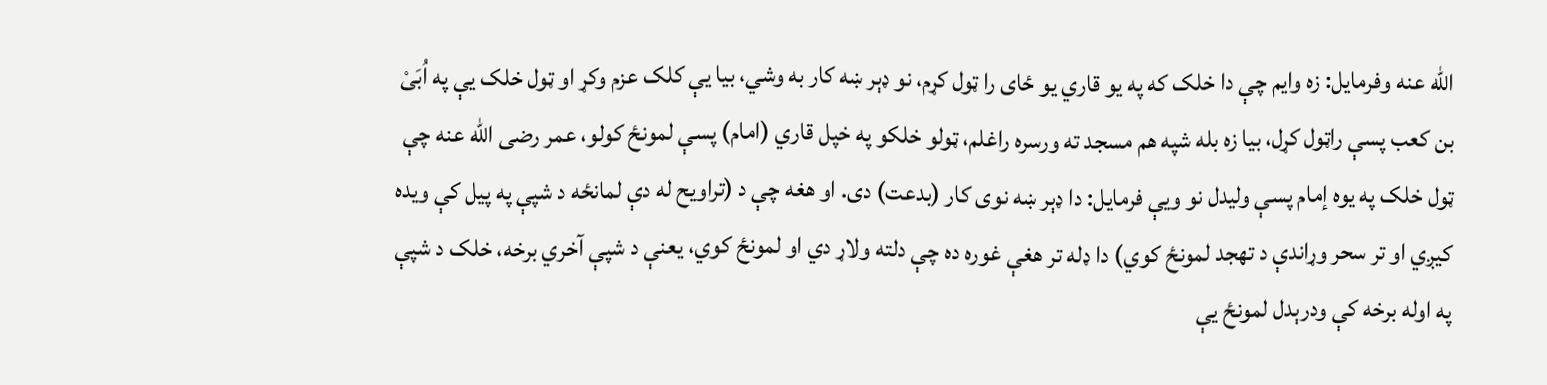الله عنه وفرمايل: زه وايم چې دا خلک که په يو قاري يو ځای را ټول کړم، نو ډېر ښه کار به وشي، بيا يې کلک عزم وکړ او ټول خلک يې په اُبَیْ بن کعب پسې راټول کړل، بيا زه بله شپه هم مسجد ته ورسره راغلم، ټولو خلکو په خپل قاري (امام) پسې لمونځ کولو، عمر رضی الله عنه چې ټول خلک په يوه إمام پسې وليدل نو ويې فرمايل: دا ډېر ښه نوی کار (بدعت) دی. او هغه چې د (تراويح له دې لمانځه د شپې په پيل كې ويده کيږي او تر سحر وړاندې د تهجد لمونځ كوي) دا ډله تر هغې غوره ده چې دلته ولاړ دي او لمونځ کوي، يعنې د شپې آخري برخه، خلک د شپې په اوله برخه کې ودرېدل لمونځ يې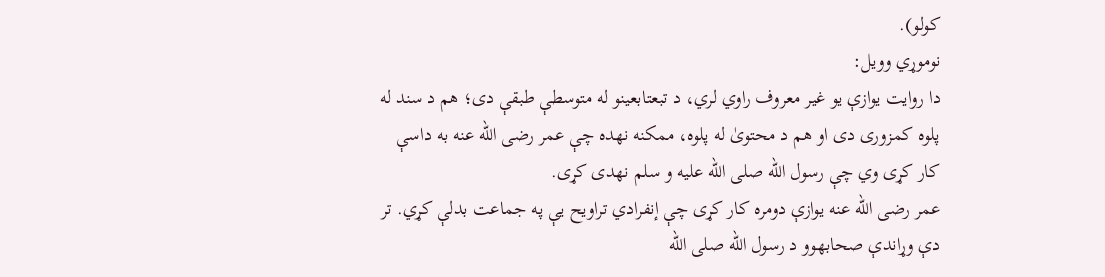کولو).
نوموړي وويل:
دا روايت يوازې يو غير معروف راوي لري، د تبعتابعينو له متوسطې طبقې دی؛ هم د سند له پلوه كمزورى دی او هم د محتوىٰ له پلوه، ممكنه نهده چې عمر رضی الله عنه به داسې كار كړى وي چې رسول الله صلى الله عليه و سلم نهدی كړى.
عمر رضی الله عنه يوازې دومره كار كړى چې إنفرادي تراويح يې په جماعت بدلې كړي. تر دې وړاندې صحابهوو د رسول الله صلى الله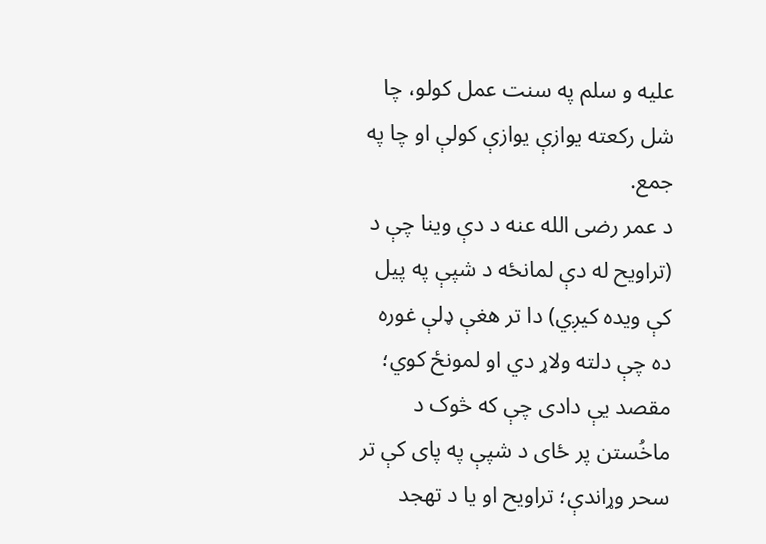عليه و سلم په سنت عمل كولو، چا شل ركعته يوازې يوازې كولې او چا په جمع.
د عمر رضی الله عنه د دې وينا چې د (تراويح له دې لمانځه د شپې په پيل كې ويده کيږي) دا تر هغې ډلې غوره ده چې دلته ولاړ دي او لمونځ کوي؛ مقصد يې دادی چې كه څوک د ماخُستن پر ځاى د شپې په پاى كې تر سحر وړاندې؛ تراويح او يا د تهجد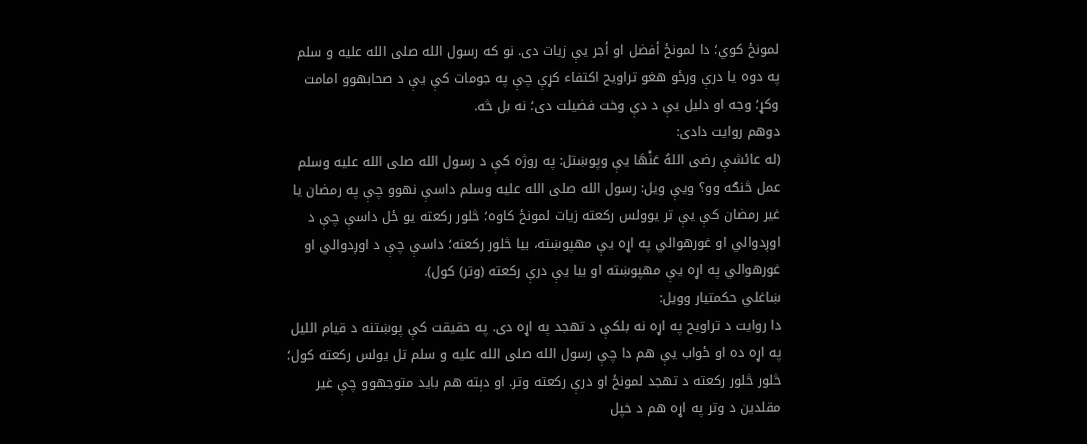لمونځ كوي؛ دا لمونځ أفضل او أجر يې زيات دی. نو كه رسول الله صلى الله عليه و سلم په دوه يا درې ورځو هغو تراويح اكتفاء كړې چې په جومات كې يې د صحابهوو امامت وكړ؛ وجه او دليل يې د دې وخت فضيلت دی؛ نه بل څه.
دوهم روايت دادی:
(له عائشې رضی اللهُ عَنْهَا يې وپوښتل: په روژه کې د رسول الله صلی الله علیه وسلم عمل څنګه وو؟ ويې ویل: رسول الله صلی الله علیه وسلم داسې نهوو چې په رمضان يا غير رمضان کې يې تر یوولس رکعته زيات لمونځ کاوه؛ څلور رکعته يو ځل داسې چې د اوږدوالي او غورهوالي په اړه يې مهپوښته، بیا څلور رکعته؛ داسې چې د اوږدوالي او غورهوالي په اړه يې مهپوښته او بیا يې درې رکعته (وتر) كول).
ښاغلي حکمتيار وويل:
دا روايت د تراويح په اړه نه بلكې د تهجد په اړه دی. په حقيقت كې پوښتنه د قيام الليل په اړه ده او ځواب يې هم دا چې رسول الله صلى الله عليه و سلم تل يولس ركعته كول؛ څلور څلور ركعته د تهجد لمونځ او درې ركعته وتر. او دېته هم بايد متوجهوو چې غير مقلدين د وتر په اړه هم د خپل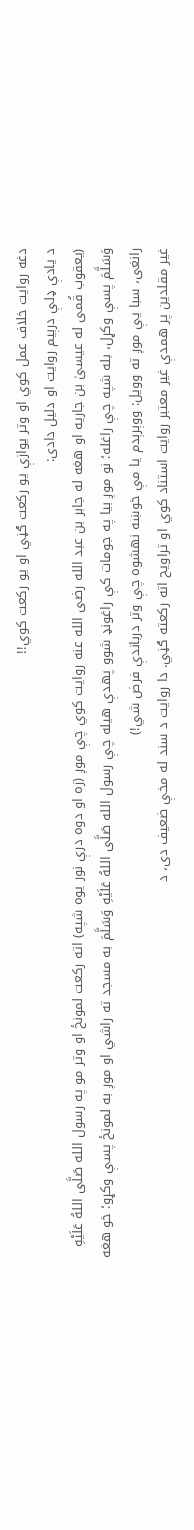دغه روايت خلاف عمل كوي او وتر يوازې يو ركعت ګڼي او يو رکعت کوي!!
د يادې ډلې درېيم روايت او دليل دادی:
(یعقوب قُمی له عیسیٰ بن جاریه او هغه له جابر بن عبد الله رضی الله عنه روایت كوي چې موږ (زه او دوه درې نور يوه شپه) اته رکعت لمونځ او وتر مو په رسول الله صَلَّى اللهُ عَلَيْهِ وَسَلَّمَ پسې وكړل، بله شپه چې راغله؛ نو موږ بيا په جومات كې راغونډ شوو پهدې هيله چې رسول الله صَلَّى اللهُ عَلَيْهِ وَسَلَّمَ به مسجد ته راشي او موږ به لمونځ پسې وكړو؛ خو هغه رانغى، سبا يې موږ ته وويل: ووېرېدم يا مې خوښه نهشوه چې وتر درباندې فرض شي!)
غير مقلدين پر همدې غير معتبر روایت استناد كوي او تراويح اته ركعته ګڼي. دا روايت د سند له مخې ضعيف دی، د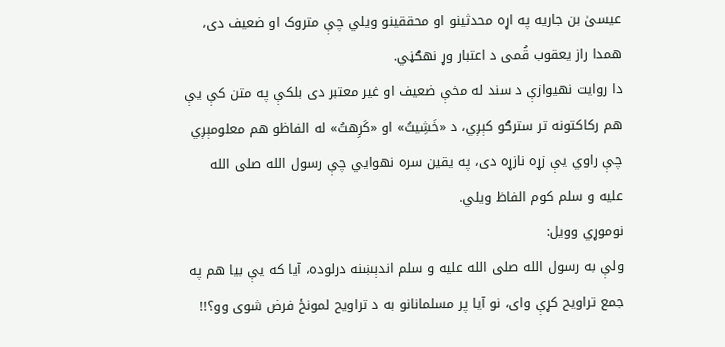عیسیٰ بن جاریه په اړه محدثينو او محققينو ويلي چې متروک او ضعيف دی، همدا راز یعقوب قُمی د اعتبار وړ نهګڼي.
دا روايت نهيوازې د سند له مخې ضعيف او غير معتبر دی بلكې په متن كې يې هم ركاكتونه تر سترګو كېږي، د «خَشِيتُ» او «كَرِهتُ» له الفاظو هم معلومېږي چې راوي يې زړه نازړه دی، په يقين سره نهوايي چې رسول الله صلى الله عليه و سلم كوم الفاظ ويلي.
نوموړي وويل:
ولې به رسول الله صلى الله عليه و سلم اندېښنه درلوده، آيا كه يې بيا هم په جمع تراويح كړې واى، نو آيا پر مسلمانانو به د تراويح لمونځ فرض شوی وو؟!!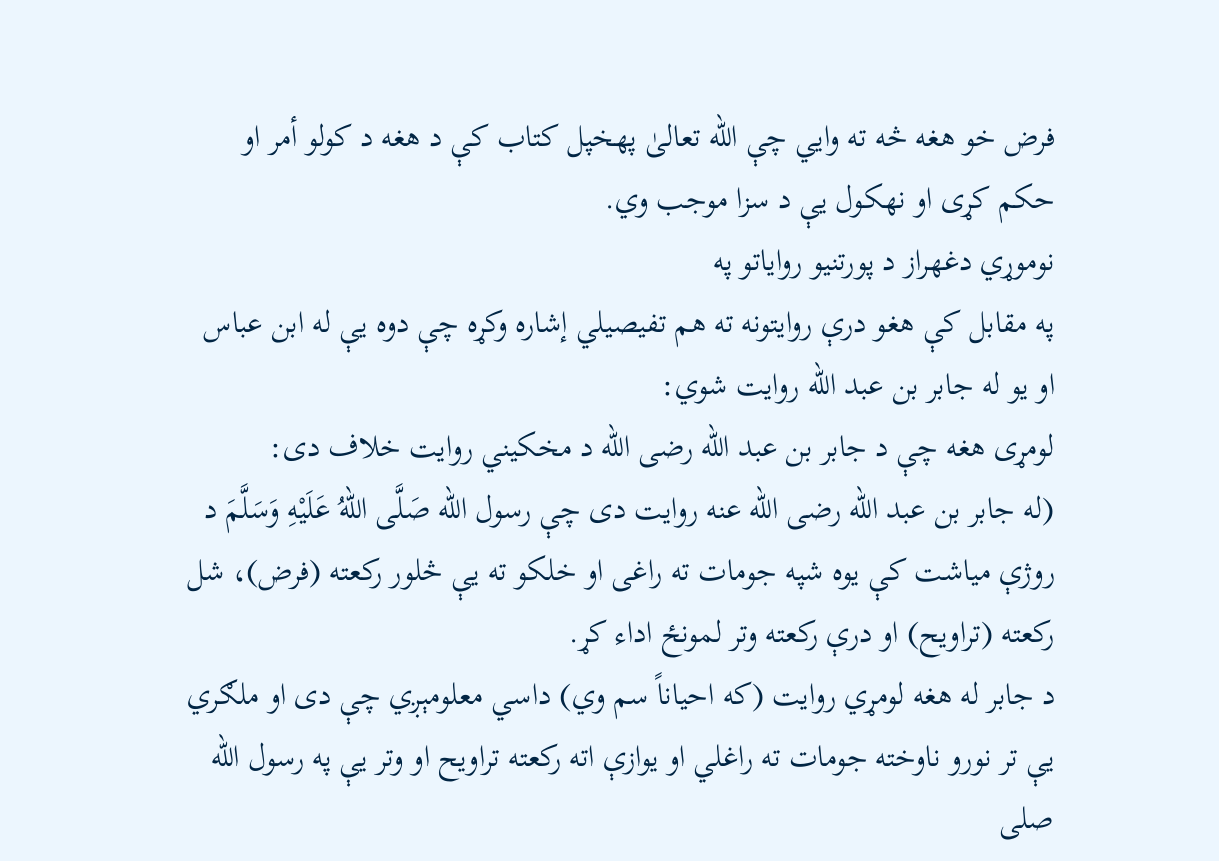فرض خو هغه څه ته وايي چې الله تعالىٰ پهخپل كتاب كې د هغه د كولو أمر او حكم كړى او نهكول يې د سزا موجب وي.
نوموړي دغهراز د پورتنيو رواياتو په
په مقابل كې هغو درې روايتونه ته هم تفيصيلي إشاره وکړه چې دوه يې له ابن عباس او يو له جابر بن عبد الله روايت شوي:
لومړی هغه چې د جابر بن عبد الله رضی الله د مخكيني روايت خلاف دی:
(له جابر بن عبد الله رضی الله عنه روایت دی چې رسول الله صَلَّى اللهُ عَلَيْهِ وَسَلَّمَ د روژې مياشت كې يوه شپه جومات ته راغى او خلكو ته يې څلور رکعته (فرض)، شل ركعته (تراویح) او درې رکعته وتر لمونځ اداء كړ.
د جابر له هغه لومړي روايت (كه احياناً سم وي) داسي معلومېږي چې دى او ملګري يې تر نورو ناوخته جومات ته راغلي او يوازې اته ركعته تراويح او وتر يې په رسول الله صلى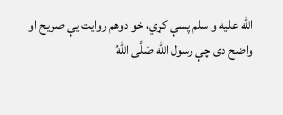الله عليه و سلم پسې كړي، خو دوهم روايت يې صريح او واضح دی چې رسول الله صَلَّى اللهُ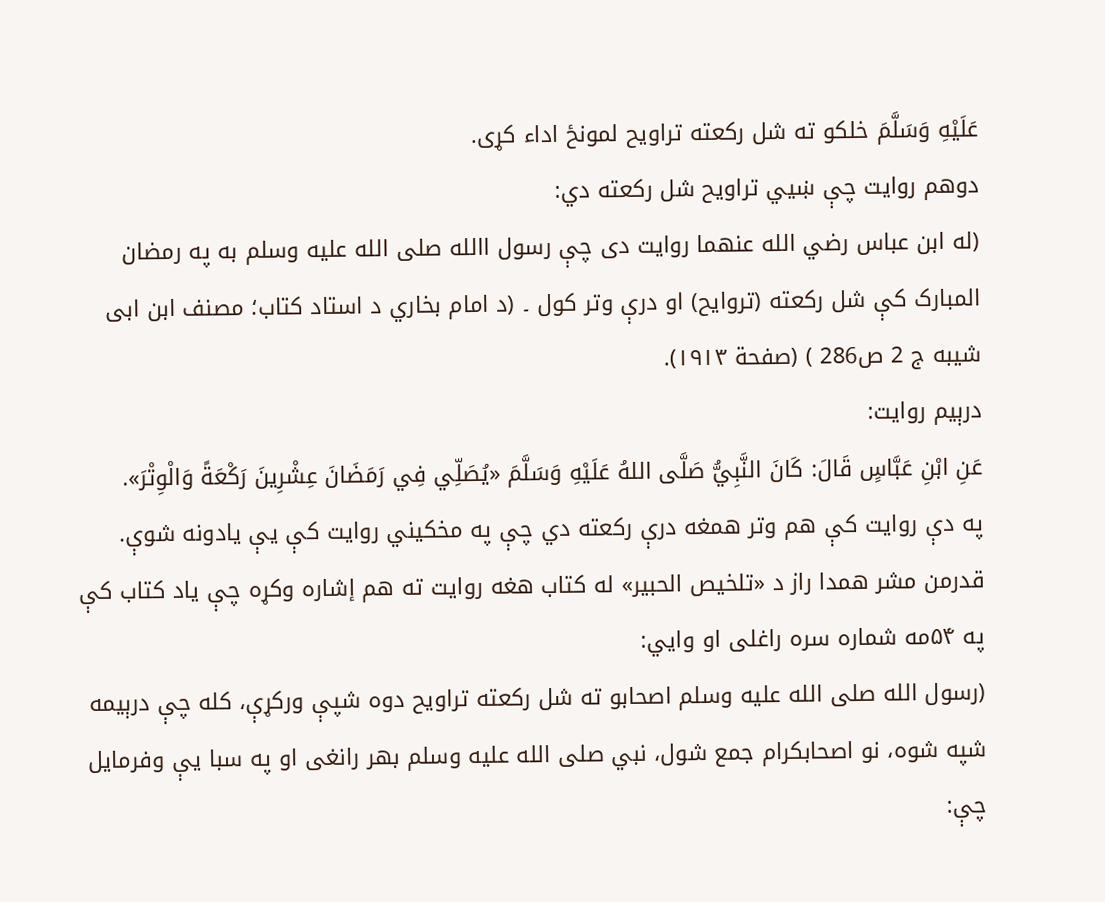عَلَيْهِ وَسَلَّمَ خلكو ته شل رکعته تراویح لمونځ اداء كړى.
دوهم روايت چې ښيي تراويح شل رکعته دي:
(له ابن عباس رضي الله عنهما روايت دی چې رسول االله صلی الله علیه وسلم به په رمضان المبارک کې شل رکعته (تروايح) او درې وتر کول ۔ (د امام بخاري د استاد کتاب؛ مصنف ابن ابی شیبه ج 2 ص286 ) (صفحة ١٩١٣).
درېيم روايت:
عَنِ ابْنِ عَبَّاسٍ قَالَ: كَانَ النَّبِيُّ صَلَّى اللهُ عَلَيْهِ وَسَلَّمَ «يُصَلِّي فِي رَمَضَانَ عِشْرِينَ رَكْعَةً وَالْوِتْرَ».
په دې روايت كې هم وتر همغه درې ركعته دي چې په مخكيني روايت كې يې يادونه شوې.
قدرمن مشر همدا راز د «تلخيص الحبير» له كتاب هغه روايت ته هم إشاره وکړه چې ياد کتاب کې په ۵۴مه شماره سره راغلی او وايي:
(رسول الله صلی الله علیه وسلم اصحابو ته شل رکعته تراویح دوه شپې ورکړې، کله چې درېیمه شپه شوه، نو اصحابکرام جمع شول، نبي صلی الله علیه وسلم بهر رانغی او په سبا يې وفرمایل چې: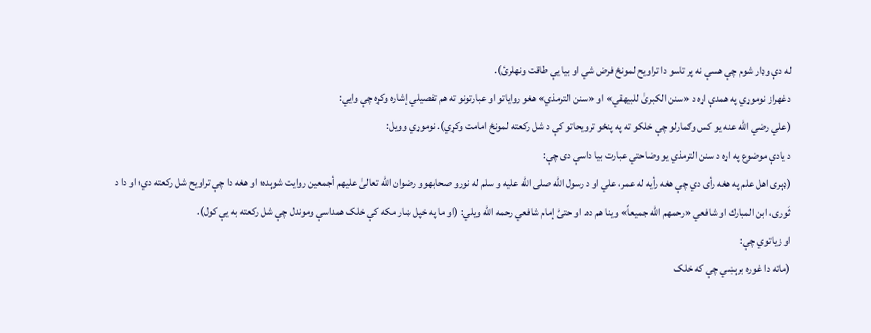له دې وډار شوم چې هسې نه پر تاسو دا تراویح لمونځ فرض شي او بیا يې طاقت ونهلرئ).
دغهراز نوموړي په همدې اړه د «سنن الکبریٰ للبيهقي» او «سنن الترمذي» هغو رواياتو او عبارتونو ته هم تفصيلي إشاره وکړه چې وايي:
(علي رضي الله عنه يو كس وګمارلو چې خلكو ته په پنځو ترويحاتو كې د شل ركعته لمونځ امامت وكړي). نوموړي وويل:
د يادې موضوع په اړه د سنن الترمذي يو وضاحتي عبارت بيا داسې دی چې:
(ډېرى اهل علم په هغه رأى دي چې هغه رأيه له عمر، علي او د رسول الله صلى الله عليه و سلم له نورو صحابهوو رضوان الله تعالیٰ عليهم أجمعين روايت شوېده؛ او هغه دا چې تراويح شل ركعته دي؛ او دا د ثَورى، ابن المبارك او شافعي «رحمهم الله جميعاً» وينا هم ده. او حتیّٰ إمام شافعي رحمه الله ويلي: (او ما په خپل ښار مكه كې خلک همداسې وموندل چې شل ركعته به يې كول).
او زياتوي چې:
(ماته دا غوره برېښي چې كه خلک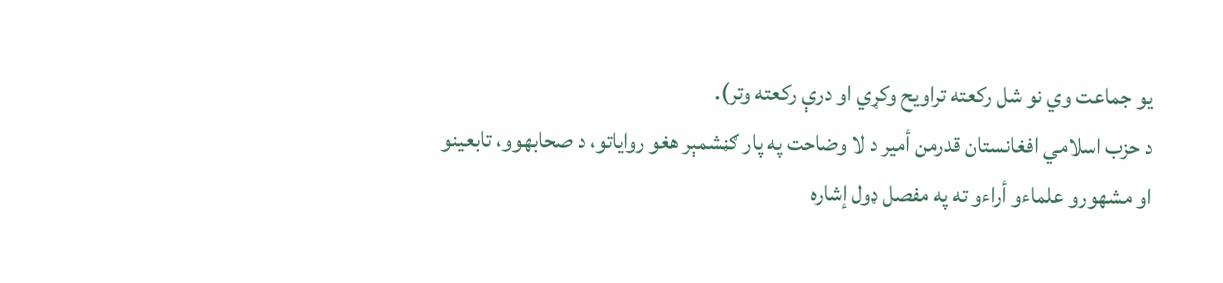يو جماعت وي نو شل ركعته تراويح وكړي او درې ركعته وتر).
د حزب اسلامي افغانستان قدرمن أمير د لا وضاحت په پار ګڼشمېر هغو رواياتو، د صحابهوو، تابعينو او مشهورو علماءو أراءو ته په مفصل ډول إشاره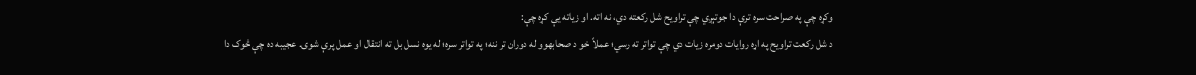وکړه چې په صراحت سره ترې دا جوتېږي چې تراويح شل رکعته دي، نه اته. او زياته يې کړه چې:
د شل ركعت تراويح په اړه روايات دومره زيات دي چې تواتر ته رسي؛ عملاً خو د صحابهوو له دوران تر ننه؛ په تواتر سره؛ له يوه نسل بل ته انتقال او عمل پرې شوى. عجيبه ده چې څوک دا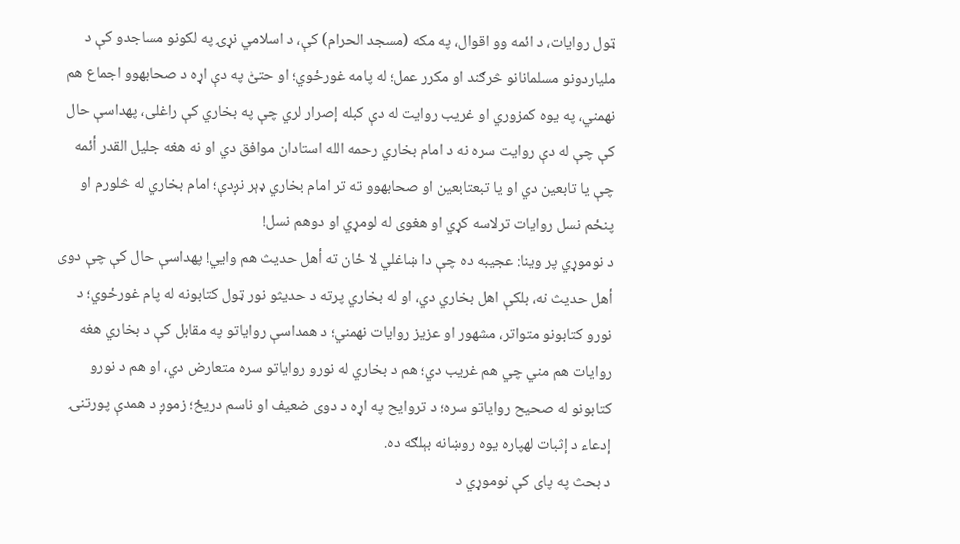ټول روايات، د ائمه وو اقوال، په مكه (مسجد الحرام) كې، د اسلامي نړۍ په لكونو مساجدو كې د ملياردونو مسلمانانو څرګند او مكرر عمل؛ له پامه غورځوي؛ او حتیّٰ په دې اړه د صحابهوو اجماع هم نهمني، په يوه كمزوري او غريب روايت له دې كبله إصرار لري چې په بخاري كې راغلى، پهداسې حال كې چې له دې روايت سره نه د امام بخاري رحمه الله استادان موافق دي او نه هغه جليل القدر أئمه چې يا تابعين دي او يا تبعتابعين او صحابهوو ته تر امام بخاري ډېر نږدې؛ امام بخاري له څلورم او پنځم نسل روايات ترلاسه كړي او هغوى له لومړي او دوهم نسل!
د نوموړي پر وينا: عجيبه ده چې دا ښاغلي لا ځان ته أهل حديث هم وايي! پهداسې حال كې چې دوى أهل حديث نه، بلكې اهل بخاري دي، او له بخاري پرته د حديثو نور ټول كتابونه له پام غورځوي؛ د نورو كتابونو متواتر، مشهور او عزيز روايات نهمني؛ د همداسې رواياتو په مقابل كې د بخاري هغه روايات هم مني چي هم غريب دي؛ هم د بخاري له نورو رواياتو سره متعارض دي، او هم د نورو كتابونو له صحيح رواياتو سره؛ د تروايح په اړه د دوى ضعيف او ناسم دريځ؛ زموږ د همدې پورتنۍ إدعاء د إثبات لهپاره يوه روښانه بېلګه ده.
د بحث په پای کې نوموړي د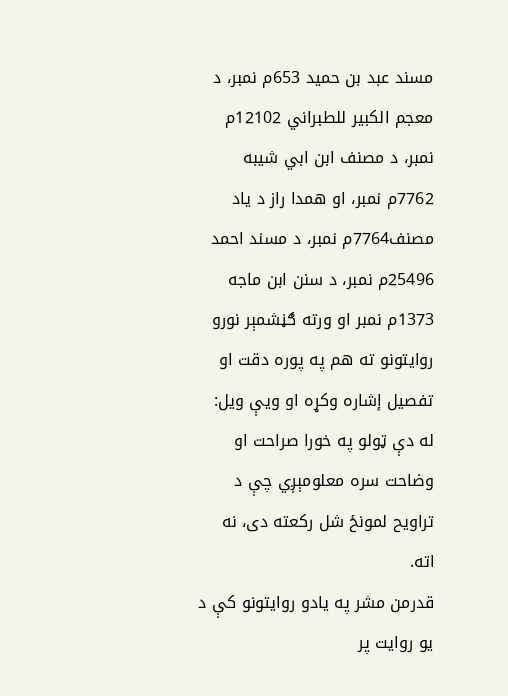مسند عبد بن حميد 653م نمبر، د معجم الکبير للطبراني 12102م نمبر، د مصنف ابن ابي شيبه 7762م نمبر، او همدا راز د ياد مصنف7764م نمبر، د مسند احمد 25496م نمبر، د سنن ابن ماجه 1373م نمبر او ورته ګڼشمېر نورو روايتونو ته هم په پوره دقت او تفصيل إشاره وکړه او ويې ويل:
له دې ټولو په خورا صراحت او وضاحت سره معلومېږي چې د تراويح لمونځ شل رکعته دی، نه اته.
قدرمن مشر په يادو روايتونو کې د يو روايت پر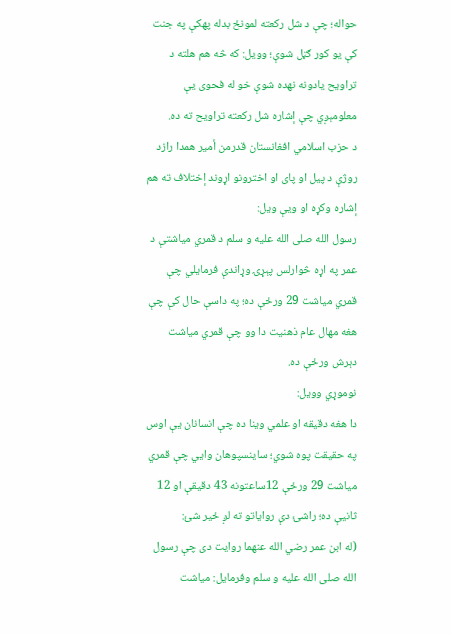حواله؛ چې د شل ركعته لمونځ بدله پهکې په جنت كې يو كور ګڼل شوې؛ وويل: كه څه هم هلته د تراويح يادونه نهده شوې خو له فحوى يې معلومېږي چې إشاره شل ركعته تراويح ته ده.
د حزب اسلامي افغانستان قدرمن أمير همدا رازد روژې د پيل او پاى او اخترونو اړوند إختلاف ته هم إشاره وکړه او ويې ويل:
رسول الله صلى الله عليه و سلم د قمري مياشتې د عمر په اړه څوارلس پېړۍ وړاندې فرمايلي چې قمري مياشت 29 ورځې ده؛ په داسې حال كې چې هغه مهال عام ذهنيت دا وو چې قمري مياشت دېرش ورځې ده.
نوموړي وويل:
دا هغه دقيقه او علمي وينا ده چې انسانان يې اوس په حقيقت پوه شوي؛ ساينسپوهان وايي چې قمري مياشت 29 ورځې 12ساعتونه 43 دقیقې او 12 ثانيې ده؛ راشئ دې رواياتو ته لږ ځير شئ:
(له ابن عمر رضي الله عنهما روايت دی چې رسول الله صلى الله عليه و سلم وفرمايل: مياشت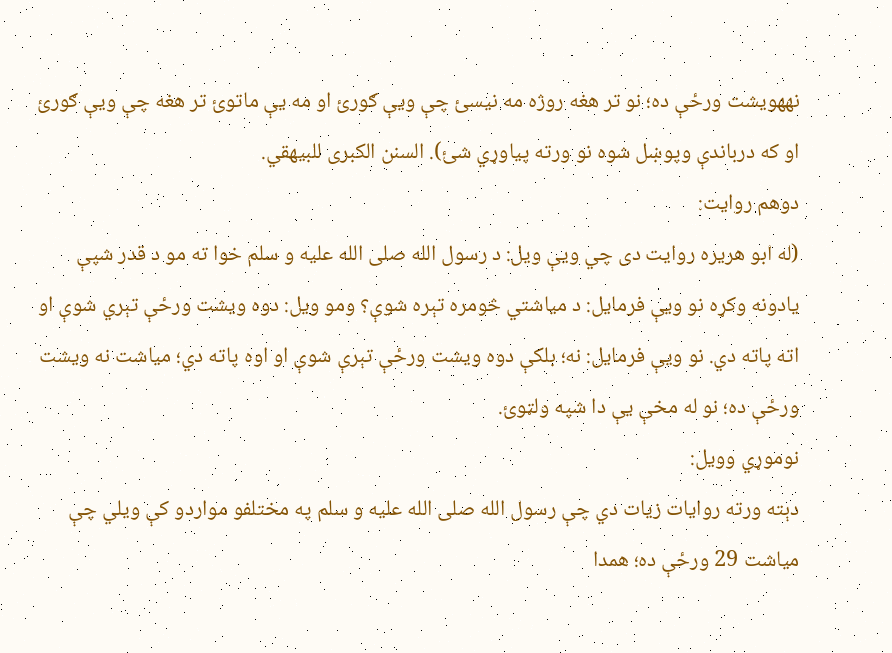نههويشت ورځې ده؛ نو تر هغه روژه مه نيسئ چې ويې ګورئ او مه يې ماتوئ تر هغه چې ويې ګورئ او كه درباندې وپوښل شوه نو ورته پياوړي شئ). السنن الكبرى للبيهقي.
دوهم روايت:
(له ابو هريره روايت دی چي ويې ويل: د رسول الله صلى الله عليه و سلم خوا ته مو د قدر شپې يادونه وكړه نو ويې فرمايل: د مياشتي څومره تېره شوې؟ ومو ويل: دوه ويشت ورځې تېري شوې او اته پاته دي. نو ويې فرمايل: نه؛ بلكې دوه ويشت ورځې تېرې شوې او اوه پاته دي؛ مياشت نه ويشت ورځې ده؛ نو له مخې يې دا شپه ولټوئ.
نوموړي وويل:
دېته ورته روايات زيات دي چې رسول الله صلى الله عليه و سلم په مختلفو مواردو كې ويلي چې مياشت 29 ورځې ده؛ همدا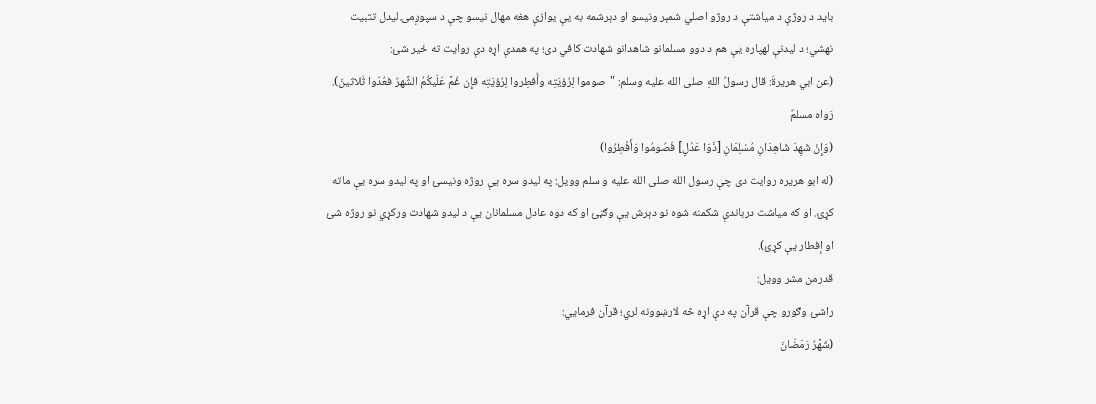بايد د روژې د مياشتې د روژو اصلي شمېر ونيسو او دېرشمه به يې يوازې هغه مهال نيسو چې د سپوږمۍ ليدل تثبيت نهشي؛ د ليدنې لهپاره يې هم د دوو مسلمانو شاهدانو شهادت كافي دی؛ په همدې اړه دې روايت ته ځير شئ:
(عن ابي هريرةَ: قال رسولُ اللهِ صلى الله عليه وسلم: "صوموا لِرُؤيَتِه وأَفطِروا لِرُؤيَتِه فإِن غُمَّ عَلَيكُمُ الشَّهرُ فعُدّوا ثَلاثينَ). رَواه مسلمٌ
(وَإِنْ شَهِدَ شَاهِدَانِ مُسْلِمَانِ [ذَوَا عَدْلٍ] فَصُومُوا وَأَفْطِرُوا)
(له ابو هريره روايت دی چې رسول الله صلى الله عليه و سلم وويل: په ليدو سره يې روژه ونيسئ او په ليدو سره يې ماته كړئ. او كه مياشت درباندې شكمنه شوه نو دېرش يې وګڼئ او كه دوه عادل مسلمانان يې د ليدو شهادت وركړي نو روژه شئ او إفطار يې كړئ).
قدرمن مشر وويل:
راشئ وګورو چې قرآن په دې اړه څه لارښوونه لري؛ قرآن فرمايي:
(شَهۡرُ رَمَضَانَ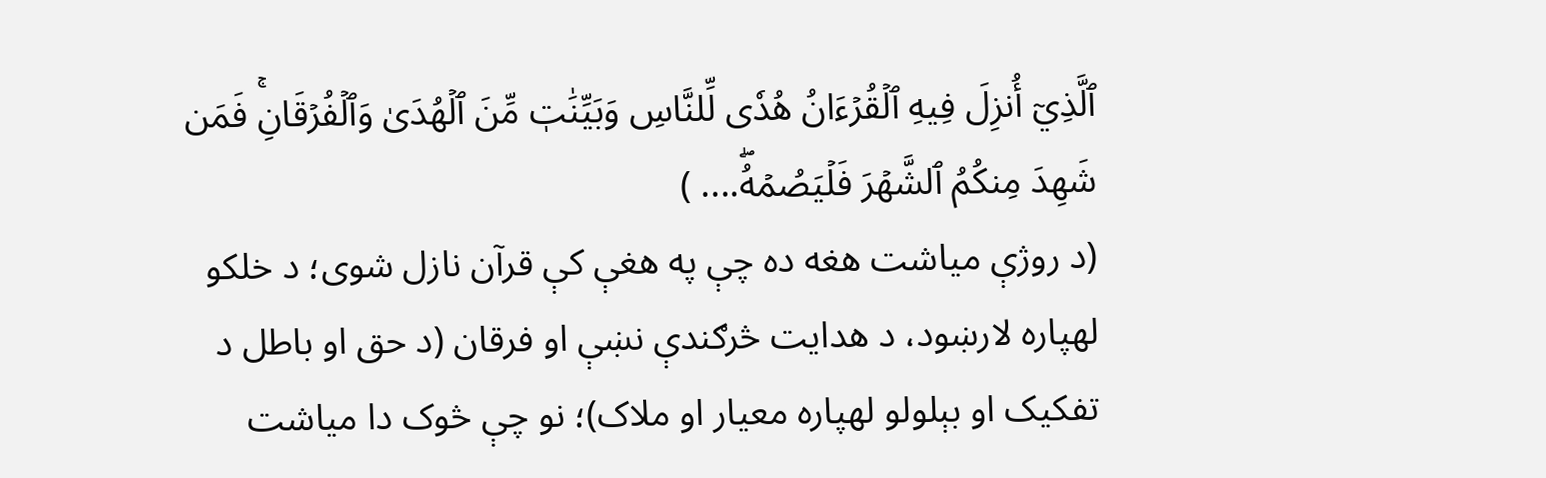ٱلَّذِيٓ أُنزِلَ فِيهِ ٱلۡقُرۡءَانُ هُدٗى لِّلنَّاسِ وَبَيِّنَٰتٖ مِّنَ ٱلۡهُدَىٰ وَٱلۡفُرۡقَانِۚ فَمَن شَهِدَ مِنكُمُ ٱلشَّهۡرَ فَلۡيَصُمۡهُۖ.... )
(د روژې مياشت هغه ده چې په هغې كې قرآن نازل شوى؛ د خلكو لهپاره لارښود، د هدايت څرګندې نښې او فرقان (د حق او باطل د تفكيک او بېلولو لهپاره معيار او ملاک)؛ نو چې څوک دا مياشت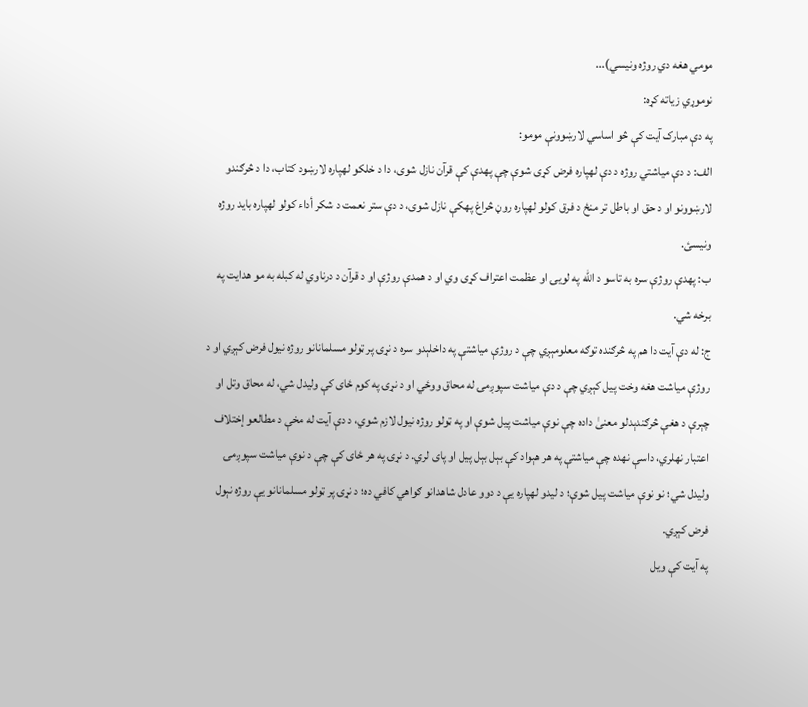مومي هغه دي روژە ونيسي)...
نوموړي زياته کړه:
په دې مبارک آيت كې څو اساسي لارښوونې مومو:
الف: د دې مياشتي روژە د دې لهپاره فرض كړى شوې چې پهدې كې قرآن نازل شوى، دا د خلكو لهپاره لارښود كتاب، دا د څرګندو لارښوونو او د حق او باطل تر منځ د فرق كولو لهپاره روڼ څراغ پهكې نازل شوى، د دې ستر نعمت د شكر أداء كولو لهپاره بايد روژە ونيسئ.
ب: پهدې روژې سره به تاسو د الله په لويۍ او عظمت اعتراف كړى وي او د همدې روژې او د قرآن د درناوي له كبله به مو هدايت په برخه شي.
ج: له دې آيت دا هم په څرګنده توګه معلومېږي چې د روژې مياشتې په داخلېدو سره د نړۍ پر ټولو مسلمانانو روژە نيول فرض كېږي او د روژې مياشت هغه وخت پيل كېږي چې د دې مياشت سپوږمۍ له محاق ووځي او د نړۍ په كوم ځاى كې وليدل شي، له محاق وتل او چېرې د هغې څرګندېدلو معنىٰ داده چې نوې مياشت پيل شوې او په ټولو روژە نيول لازم شوي، د دې آيت له مخې د مطالعو إختلاف اعتبار نهلري، داسې نهده چې مياشتې په هر هېواد كې بېل بېل پيل او پاى لري. د نړۍ په هر ځاى كې چې د نوې مياشت سپوږمۍ وليدل شي؛ نو نوې مياشت پيل شوې؛ د ليدو لهپاره يې د دوو عادل شاهدانو ګواهي كافي ده؛ د نړۍ پر ټولو مسلمانانو يې روژه نېول فرض كېږي.
په آيت كې ويل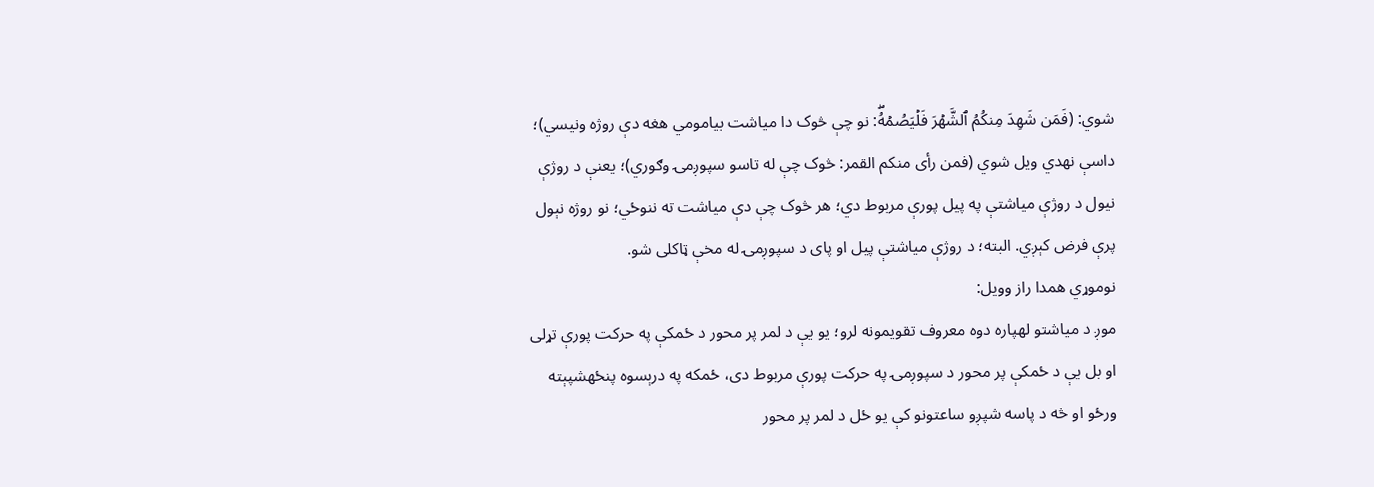شوي: (فَمَن شَهِدَ مِنكُمُ ٱلشَّهۡرَ فَلۡيَصُمۡهُۖ: نو چې څوک دا مياشت بيامومي هغه دې روژە ونيسي)؛ داسې نهدي ويل شوي (فمن رأى منكم القمر: څوک چې له تاسو سپوږمۍ وګوري)؛ يعنې د روژې نيول د روژې مياشتې په پيل پورې مربوط دي؛ هر څوک چې دې مياشت ته ننوځي؛ نو روژه نېول پرې فرض کېږي. البته؛ د روژې مياشتې پيل او پاى د سپوږمۍ له مخې ټاكلى شو.
نوموړي همدا راز وويل:
موږ د مياشتو لهپاره دوه معروف تقويمونه لرو؛ يو يې د لمر پر محور د ځمكې په حركت پورې تړلی او بل يې د ځمكې پر محور د سپوږمۍ په حركت پورې مربوط دی، ځمكه په درېسوه پنځهشپېته ورځو او څه د پاسه شپږو ساعتونو كې يو ځل د لمر پر محور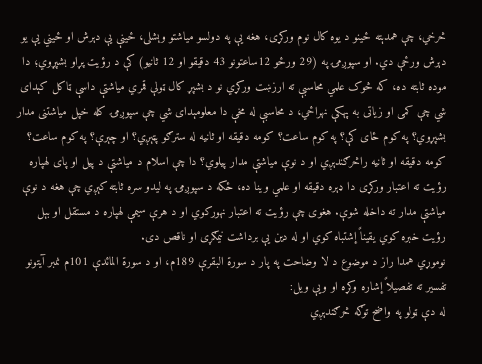څرخي، چې همدېته ځينو د يوه كال نوم وركړى، هغه يې په دولسو مياشتو وېشلى، ځينې يې دېرش او ځيني يې يو دېرش ورځې دي. او سپوږمۍ په (29 ورځو 12ساعتونو 43 دقیقو او 12 ثانيو) کې د رؤيت پړاو بشپړوي؛ دا موده ثابته ده، كه څوک علمي محاسبې ته ارزښت وركړي نو د بشپړ كال ټولې قمري مياشتې داسې ټاكل كېداى شي چې كمى او زياتى به پهكې نهراځي، د محاسبې له مخې دا معلومېداى شي چې سپوږمۍ كله خپل مياشتنى مدار بشپړوي؟ په كوم ځاى كې؟ په كوم ساعت؟ کومه دقيقه او ثانيه له سترګو پټېږي؟ او چېرې؟ په كوم ساعت؟ کومه دقيقه او ثانيه راڅرګندېږي او د نوې مياشتې مدار پيلوي؟ دا چې اسلام د مياشتې د پيل او پاى لهپاره رؤيت ته اعتبار وركړى دا ډېره دقيقه او علمي وينا ده، ځكه د سپوږمۍ په ليدو سره ثابته كېږي چې هغه د نوې مياشتې مدار ته داخله شوې. هغوی چې رؤيت ته اعتبار نهوركوي او د هرې سيمې لهپاره د مستقل او بېل رؤيت خبره كوي يقيناً إشتباه کوي او له دين يې برداشت نيمګړی او ناقص دی.
نوموړي همدا راز د موضوع د لا وضاحت په پار د سورة البقرې 189م، او د سورة المائدې 101م نمبر آيتونو تفسير ته تفصيلاً إشاره وکړه او ويې ويل:
له دې ټولو په واضح توګه څرګندېږي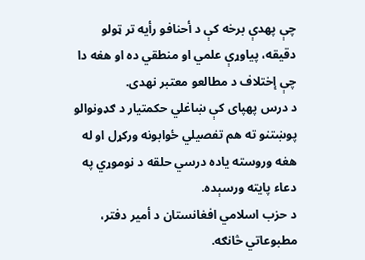چې پهدې برخه کې د أحنافو رأيه تر ټولو دقيقه، پياوړې علمي او منطقي ده او هغه دا چې إختلاف د مطالعو معتبر نهدی.
د درس پهپای کې ښاغلي حکمتيار د ګډونوالو پوښتنو ته هم تفصيلي ځوابونه ورکړل او له هغه وروسته ياده درسي حلقه د نوموړي په دعاء پایته ورسېده.
د حزب اسلامي افغانستان د أمير دفتر، مطبوعاتي څانګه.